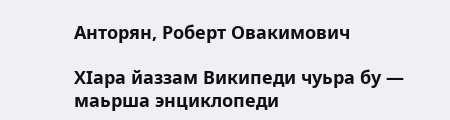Анторян, Роберт Овакимович

ХӀара йаззам Википеди чуьра бу — маьрша энциклопеди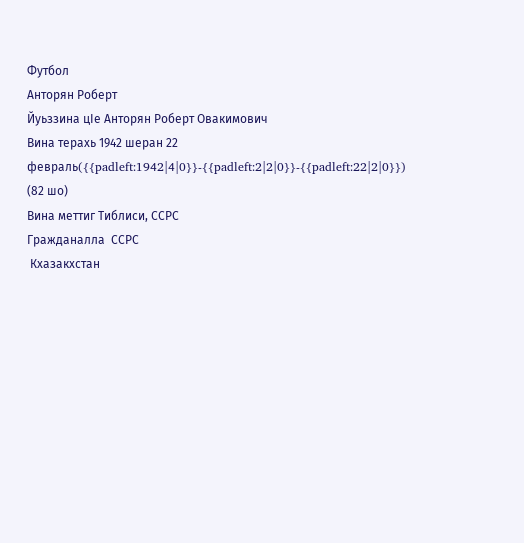Футбол
Анторян Роберт
Йуьззина цӀе Анторян Роберт Овакимович
Вина терахь 1942 шеран 22 февраль({{padleft:1942|4|0}}-{{padleft:2|2|0}}-{{padleft:22|2|0}}) (82 шо)
Вина меттиг Тиблиси, ССРС
Гражданалла  ССРС
 Кхазакхстан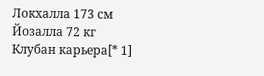Локхалла 173 см
Йозалла 72 кг
Клубан карьера[* 1]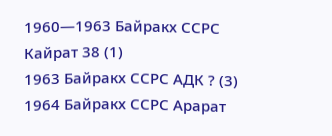1960—1963 Байракх ССРС Кайрат 38 (1)
1963 Байракх ССРС АДК ? (3)
1964 Байракх ССРС Арарат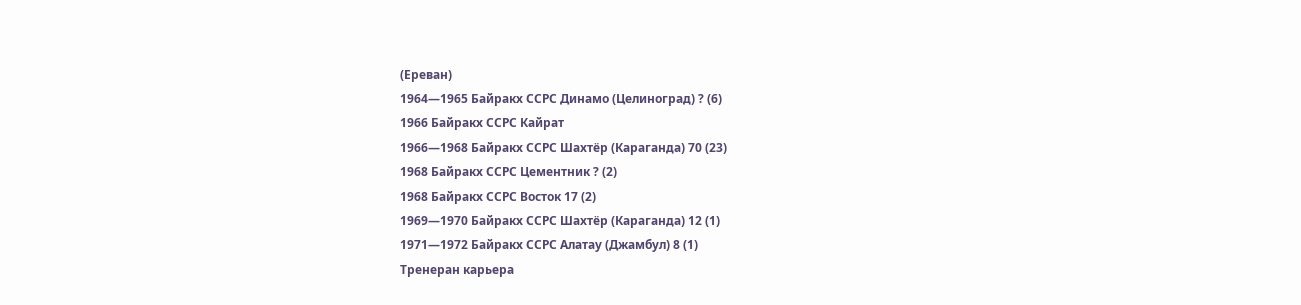(Ереван)
1964—1965 Байракх ССРС Динамо (Целиноград) ? (6)
1966 Байракх ССРС Кайрат
1966—1968 Байракх ССРС Шахтёр (Караганда) 70 (23)
1968 Байракх ССРС Цементник ? (2)
1968 Байракх ССРС Восток 17 (2)
1969—1970 Байракх ССРС Шахтёр (Караганда) 12 (1)
1971—1972 Байракх ССРС Алатау (Джамбул) 8 (1)
Тренеран карьера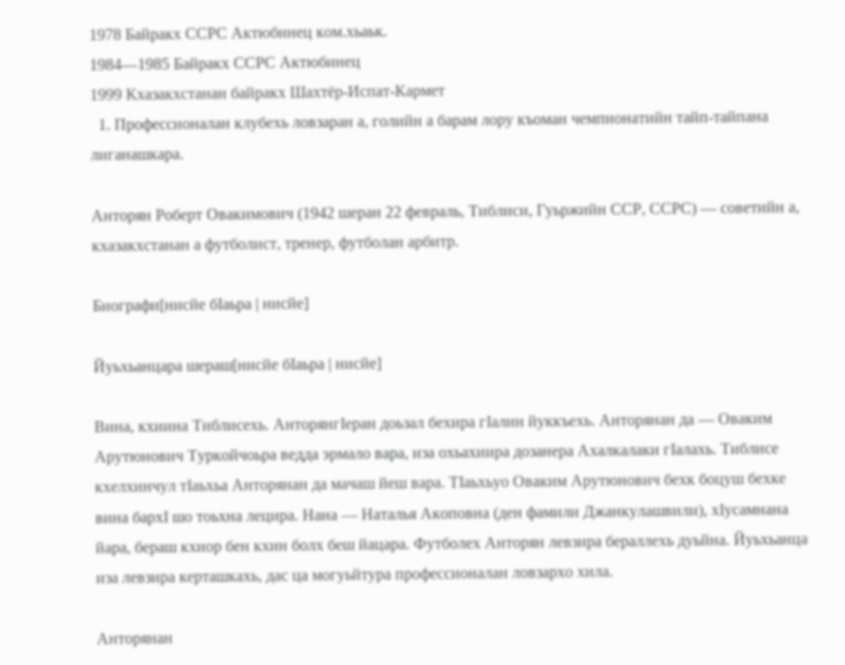1978 Байракх ССРС Актюбинец ком.хьаьк.
1984—1985 Байракх ССРС Актюбинец
1999 Кхазакхстанан байракх Шахтёр-Испат-Кармет
  1. Профессионалан клубехь ловзаран а, голийн а барам лору къоман чемпионатийн тайп-тайпана лиганашкара.

Анторян Роберт Овакимович (1942 шеран 22 февраль, Тиблиси, Гуьржийн ССР, ССРС) — советийн а, кхазакхстанан а футболист, тренер, футболан арбитр.

Биографи[нисйе бӀаьра | нисйе]

Йуьхьанцара шераш[нисйе бӀаьра | нисйе]

Вина, кхиина Тиблисехь. АнторянгӀеран доьзал бехира гӀалин йуккъехь. Анторянан да — Оваким Арутюнович Туркойчоьра ведда эрмало вара, иза охьахиира дозанера Ахалкалаки гӀалахь. Тиблисе кхелхинчул тӀаьхьа Анторянан да мачаш йеш вара. ТӀаьхьуо Оваким Арутюнович бехк боцуш бехке вина бархӀ шо тоьхна лецира. Нана — Наталья Акоповна (ден фамили Джанкулашвили), хӀусамнана йара, бераш кхиор бен кхин болх беш йацара. Футболех Анторян левзира бераллехь дуьйна. Йуьхьанца иза левзира керташкахь, дас ца могуьйтура профессионалан ловзархо хила.

Анторянан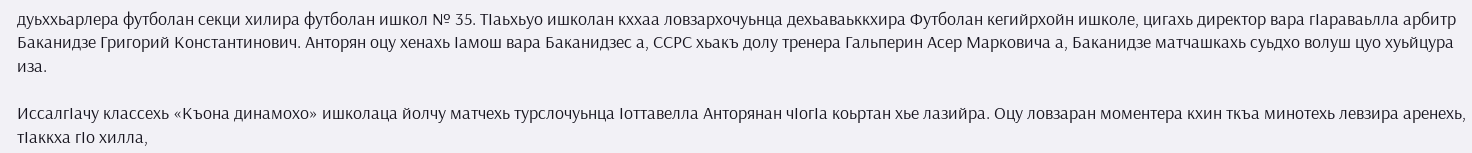дуьххьарлера футболан секци хилира футболан ишкол № 35. ТӀаьхьуо ишколан кххаа ловзархочуьнца дехьаваьккхира Футболан кегийрхойн ишколе, цигахь директор вара гӀараваьлла арбитр Баканидзе Григорий Константинович. Анторян оцу хенахь Ӏамош вара Баканидзес а, ССРС хьакъ долу тренера Гальперин Асер Марковича а, Баканидзе матчашкахь суьдхо волуш цуо хуьйцура иза.

ИссалгӀачу классехь «Къона динамохо» ишколаца йолчу матчехь турслочуьнца Ӏоттавелла Анторянан чӀогӀа коьртан хье лазийра. Оцу ловзаран моментера кхин ткъа минотехь левзира аренехь, тӀаккха гӀо хилла,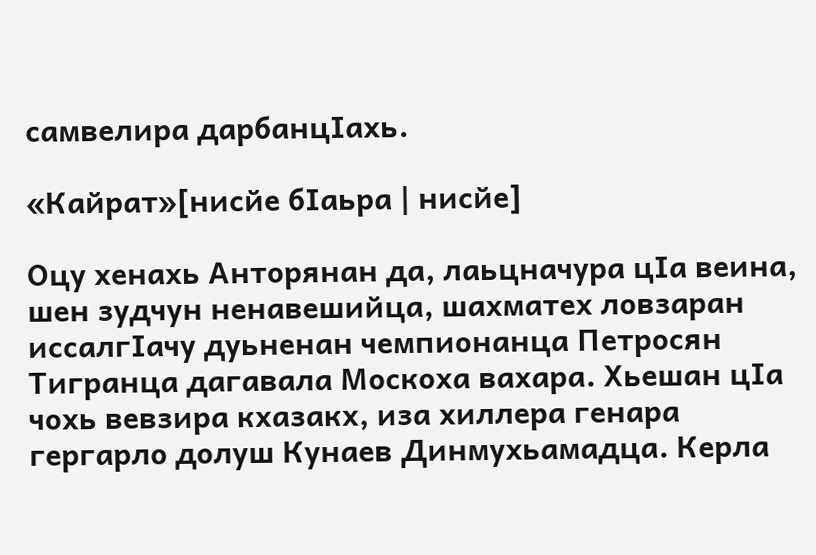самвелира дарбанцӀахь.

«Кайрат»[нисйе бӀаьра | нисйе]

Оцу хенахь Анторянан да, лаьцначура цӀа веина, шен зудчун ненавешийца, шахматех ловзаран иссалгӀачу дуьненан чемпионанца Петросян Тигранца дагавала Москоха вахара. Хьешан цӀа чохь вевзира кхазакх, иза хиллера генара гергарло долуш Кунаев Динмухьамадца. Керла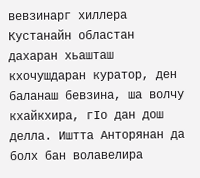вевзинарг хиллера Кустанайн областан дахаран хьашташ кхочушдаран куратор, ден баланаш бевзина, ша волчу кхайкхира, гӀо дан дош делла. Иштта Анторянан да болх бан волавелира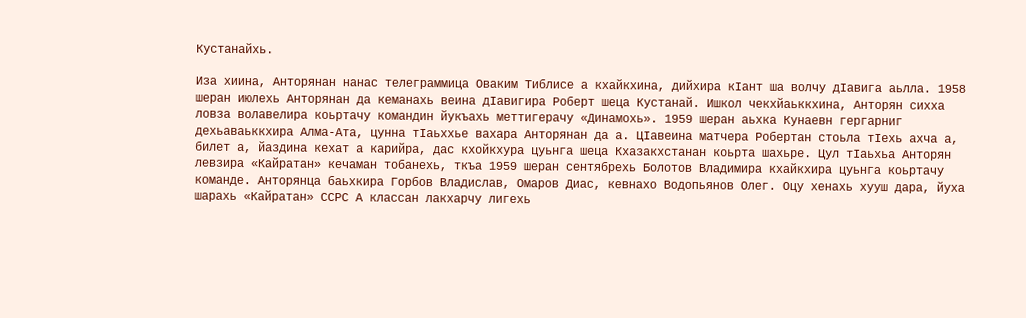Кустанайхь.

Иза хиина, Анторянан нанас телеграммица Оваким Тиблисе а кхайкхина, дийхира кӀант ша волчу дӀавига аьлла. 1958 шеран июлехь Анторянан да кеманахь веина дӀавигира Роберт шеца Кустанай. Ишкол чекхйаьккхина, Анторян сихха ловза волавелира коьртачу командин йукъахь меттигерачу «Динамохь». 1959 шеран аьхка Кунаевн гергарниг дехьаваьккхира Алма-Ата, цунна тӀаьххье вахара Анторянан да а. ЦӀавеина матчера Робертан стоьла тӀехь ахча а, билет а, йаздина кехат а карийра, дас кхойкхура цуьнга шеца Кхазакхстанан коьрта шахьре. Цул тӀаьхьа Анторян левзира «Кайратан» кечаман тобанехь, ткъа 1959 шеран сентябрехь Болотов Владимира кхайкхира цуьнга коьртачу команде. Анторянца баьхкира Горбов Владислав, Омаров Диас, кевнахо Водопьянов Олег. Оцу хенахь хууш дара, йуха шарахь «Кайратан» ССРС А классан лакхарчу лигехь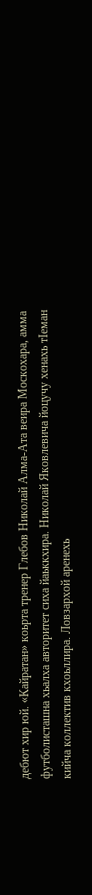дебют хир юй. «Кайратан» коьрта тренер Глебов Николай Алма-Ата веира Москохара, амма футболисташна хьалха авторитет сиха йаьккхира. Николай Яковлевича йоцучу хенахь тӀеман кийча коллектив кхоьллира. Ловзархой аренехь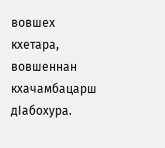вовшех кхетара, вовшеннан кхачамбацарш дӀабохура.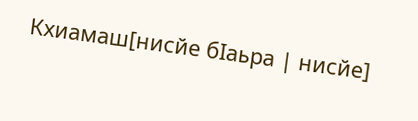Кхиамаш[нисйе бӀаьра | нисйе]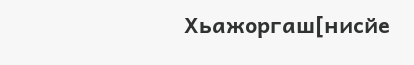Хьажоргаш[нисйе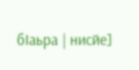бӀаьра | нисйе]